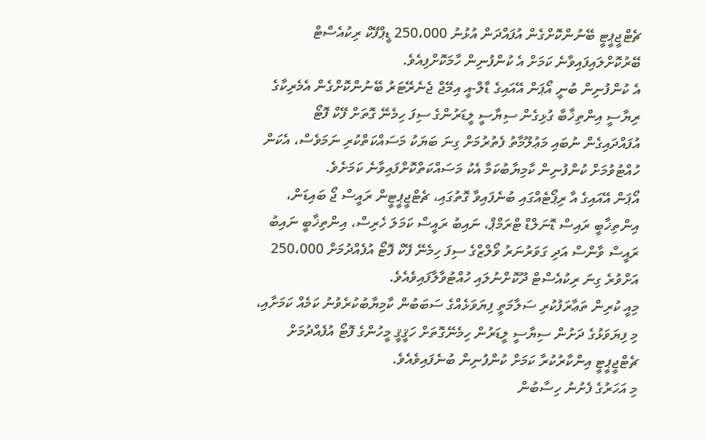ޗެޓްޖީޕީޓީ ބޭނުންކޮށްގެން އުފައްދަން އުޅުނު 250،000 ޑީޕްފޭކް ރިކުއެސްޓް ބޭރުކޮށްލައިފައިވާނެ ކަމަށް އެ ކުންފުނިން ހާމަކޮށްފިއެވެ.
އެ ކުންފުނިން ބުނީ އޯޕަން އޭއައިގެ ޑާލް-އީ އިމޭޖް ޖެނެރޭޓަރު ބޭނުންކޮށްގެން އެމެރިކާގެ ރިޔާސީ އިންތިޚާބާ ގުޅިގެން ސިޔާސީ ލީޑަރުންގެ ސިފަ ހިމެނޭ ގޮތަށް ފޭކް ފޮޓޯ އުފައްދައިގެން ނުބައި މަޢުލޫމާތު ފެތުރުމަށް ގިނަ ބަޔަކު މަސައްކަތްކުރި ނަމަވެސް، އެކަން ހުއްޓުވުމަށް ކުންފުނިން ކާމިޔާބުކަމާ އެކު މަސައްކަތްކޮށްފައިވާނެ ކަމަށެވެ.
އޯޕަން އޭއައިގެ އާ ރިޕޯޓެއްގައި ބުނެފައިވާ ގޮތުގައި، ޗެޓްޖީޕީޓީން ރައީސް ޖޯ ބައިޑަން، އިންތިޚާބީ ރައިސް ޑޮނަލްޑް ޓްރަމްޕް، ނައިބު ރައީސް ކަމަލަ ހެރިސް، އިންތިޚާބީ ނައިބު ރައީސް ވާންސް އަދި ގަވަރުނަރު ވޯލްޒްގެ ސިފަ ހިމެނޭ ފޭކް ފޮޓޯ އުފެއްދުމަށް 250،000 އަށްވުރެ ގިނަ ރިކުއެސްޓް ދޫކޮށްނުލައި ހުއްޓުވާލާފައިވެއެވެ.
މިއީ ކުރިން ތަޢާރަފުކުރި ސަލާމަތީ ފިޔަވަޅެއްގެ ސަބަބުން ކާމިޔާބުކުރެވުނު ކަމެއް ކަމަށާއި، މި ފިޔަވަޅުގެ ދަށުން ސިޔާސީ ލީޑަރުން ހިމެނޭގޮތަށް ހަޤީޤީ މީހުންގެ ފޮޓޯ އުފެއްދުމަށް ޗެޓްޖީޕީޓީ އިންކާރުކުރާ ކަމަށް ކުންފުނިން ބުނެފައިވެއެވެ.
މި އަހަރުގެ ފެށުނު ހިސާބުން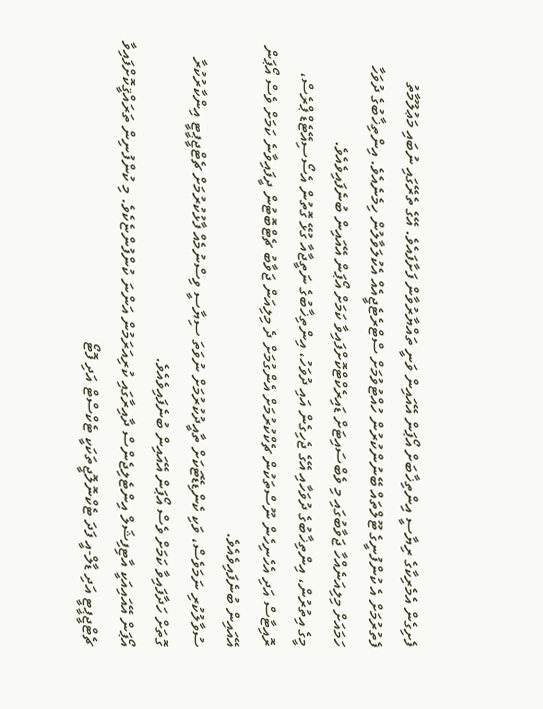ފެށިގެން އެމެރިކާގެ ރިޔާސީ އިންތިޚާބަށް އޯޕަން އޭއައިން ވަނީ ތައްޔާރުވާން ފަށާފައެވެ. އޭގެ ތެރޭގައި ނުބައި މަޢުލޫމާތު ފެތުރުމަށް އެ ކުންފުނީގެ ޓޫލްތައް ބޭނުންކުރުން ހުއްޓުވުމަށް ސްޓްރެޓެޖީއެއް އެކުލަވާލުން ހިމެނެއެވެ. އިންތިޚާބުގެ ދުވަހާ ހަމައަށް މިލިއަނެއްހާ ޖަވާބުގައި މި ވެބްސައިޓަށް ޑައިރެކްޓްކޮށްފައިވާ ކަމަށް އޯޕަން އޭއައިން ބުނެފައިވެއެވެ.
މީގެ އިތުރުން، އިންތިޚާބުގެ ދުވަހާއި އޭގެ ޖެހިގެން އައި ދުވަހު، އިންތިޚާބުގެ ނަތީޖާއާ ގުޅޭ ގޮތުން އެސޯސިއޭޓެޑް ޕްރެސް، ރޮއިޓާސް އަދި އެހެނިހެން ނޫސްތަކުން ޗެކްކުރުމަށް އެންގުމަށް ދެ މިލިއަން ޖަވާބު ޗެޓްބޮޓުން ދީފައިވާނެ ކަމަށް ވެސް އޯޕަން އޭއައިން ބުނެފައިވެއެވެ.
ސުވާލުކުރި ނަމަވެސް، ވަކި ކެންޑިޑޭޓަކަށް ތާއީދުކުރުމަށް ނުވަތަ ސިޔާސީ ވިސްނުމެއް ފާޅުކުރުމަށް ޗެޓްޖީޕީޓީ އިންކާރުކުރާ ގޮތަށް ހަދާފައިވާ ކަމަށް ވެސް އޯޕަން އޭއައިން ބުނެފައިވެއެވެ.
އޯޕަން އޭއައިއަކީ އާޓިފިޝަލް އިންޓެލިޖެންސް ދާއިރާގައި ކުރިއަރަމުން އަންނަ ކުންފުންޏެކެވެ. މި ކުންފުނިން ތަރައްޤީކޮށްފައިވާ ޗެޓްޖީޕީޓީ އަދި ޑާލް-އީ ފަދަ ޓެކްނޮލޮޖީތަކަކީ ޓެކްސްޓް އަދި ފޮޓޯ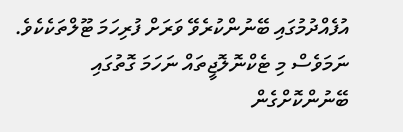އުފެއްދުމުގައި ބޭނުންކުރެވޭ ވަރަށް ފުރިހަމަ ޓޫލްތަކެކެވެ. ނަމަވެސް މި ޓެކްނޮލޮޖީތައް ނަހަމަ ގޮތުގައި ބޭނުންކޮށްގެން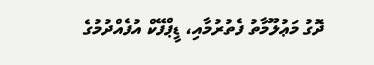ދޮގު މަޢުލޫމާތު ފެތުރުމާއި، ޑީޕްފޭކް އުފެއްދުމުގެ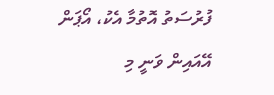ފުރުސަތު އޮތުމާ އެކު، އޯޕަން އޭއައިން ވަނީ މި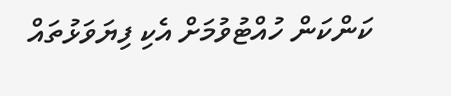ކަންކަން ހުއްޓުވުމަށް އެކި ފިޔަވަޅުތައް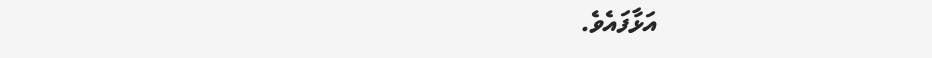އަޅާފައެވެ.